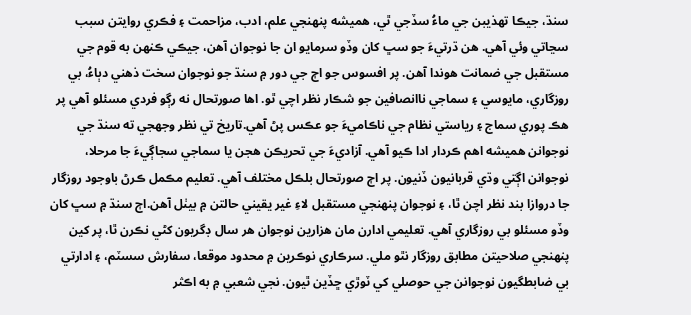سنڌ، جيڪا تهذيبن جي ماءُ سڏجي ٿي، هميشه پنهنجي علم، ادب، مزاحمت ۽ فڪري روايتن سبب سڃاتي وئي آهي. هن ڌرتيءَ جو سڀ کان وڏو سرمايو ان جا نوجوان آهن، جيڪي ڪنهن به قوم جي مستقبل جي ضمانت هوندا آهن. پر افسوس جو اڄ جي دور ۾ سنڌ جو نوجوان سخت ذهني دٻاءُ، بي روزگاري، مايوسي ۽ سماجي ناانصافين جو شڪار نظر اچي ٿو. اها صورتحال نه رڳو فردي مسئلو آهي پر هڪ پوري سماج ۽ رياستي نظام جي ناڪاميءَ جو عڪس پڻ آهي.تاريخ تي نظر وجهجي ته سنڌ جي نوجوانن هميشه اهم ڪردار ادا ڪيو آهي. آزاديءَ جي تحريڪن هجن يا سماجي سجاڳيءَ جا مرحلا، نوجوانن اڳتي وڌي قربانيون ڏنيون. پر اڄ صورتحال بلڪل مختلف آهي. تعليم مڪمل ڪرڻ باوجود روزگار جا دروازا بند نظر اچن ٿا، ۽ نوجوان پنهنجي مستقبل لاءِ غير يقيني حالتن ۾ بيٺل آهن.اڄ سنڌ ۾ سڀ کان وڏو مسئلو بي روزگاري آهي. تعليمي ادارن مان هزارين نوجوان هر سال ڊگريون کڻي نڪرن ٿا، پر کين پنهنجي صلاحيتن مطابق روزگار نٿو ملي. سرڪاري نوڪرين ۾ محدود موقعا، سفارش سسٽم، ۽ ادارتي بي ضابطگيون نوجوانن جي حوصلي کي ٽوڙي ڇڏين ٿيون. نجي شعبي ۾ به اڪثر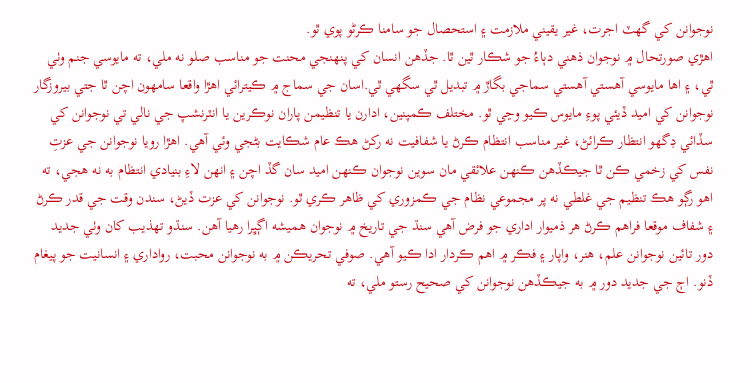نوجوانن کي گهٽ اجرت، غير يقيني ملازمت ۽ استحصال جو سامنا ڪرڻو پوي ٿو.
اهڙي صورتحال ۾ نوجوان ذهني دٻاءُ جو شڪار ٿين ٿا. جڏهن انسان کي پنهنجي محنت جو مناسب صلو نه ملي، ته مايوسي جنم وٺي ٿي، ۽ اها مايوسي آهستي آهستي سماجي بگاڙ ۾ تبديل ٿي سگهي ٿي.اسان جي سماج ۾ ڪيترائي اهڙا واقعا سامهون اچن ٿا جتي بيروزگار نوجوانن کي اميد ڏيئي پوءِ مايوس ڪيو وڃي ٿو. مختلف ڪمپنين، ادارن يا تنظيمن پاران نوڪرين يا انٽرنشپ جي نالي تي نوجوانن کي سڏائي ڊگهو انتظار ڪرائڻ، غير مناسب انتظام ڪرڻ يا شفافيت نه رکڻ هڪ عام شڪايت بڻجي وئي آهي. اهڙا رويا نوجوانن جي عزتِ نفس کي زخمي ڪن ٿا جيڪڏهن ڪنهن علائقي مان سوين نوجوان ڪنهن اميد سان گڏ اچن ۽ انهن لاءِ بنيادي انتظام به نه هجي، ته اهو رڳو هڪ تنظيم جي غلطي نه پر مجموعي نظام جي ڪمزوري کي ظاهر ڪري ٿو. نوجوانن کي عزت ڏيڻ، سندن وقت جي قدر ڪرڻ ۽ شفاف موقعا فراهم ڪرڻ هر ذميوار اداري جو فرض آهي سنڌ جي تاريخ ۾ نوجوان هميشه اڳڀرا رهيا آهن. سنڌو تهذيب کان وٺي جديد دور تائين نوجوانن علم، هنر، واپار ۽ فڪر ۾ اهم ڪردار ادا ڪيو آهي. صوفي تحريڪن ۾ به نوجوانن محبت، رواداري ۽ انسانيت جو پيغام ڏنو. اڄ جي جديد دور ۾ به جيڪڏهن نوجوانن کي صحيح رستو ملي، ته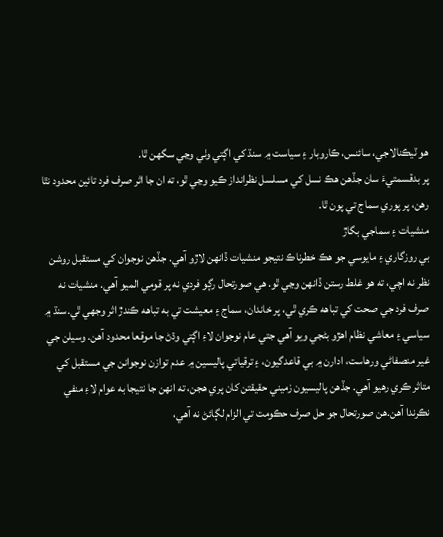هو ٽيڪنالاجي، سائنس، ڪاروبار ۽ سياست ۾ سنڌ کي اڳتي وٺي وڃي سگهن ٿا.
پر بدقسمتيءَ سان جڏهن هڪ نسل کي مسلسل نظرانداز ڪيو وڃي ٿو، ته ان جا اثر صرف فرد تائين محدود نٿا رهن، پر پوري سماج تي پون ٿا.
منشيات ۽ سماجي بگاڙ
بي روزگاري ۽ مايوسي جو هڪ خطرناڪ نتيجو منشيات ڏانهن لاڙو آهي. جڏهن نوجوان کي مستقبل روشن نظر نه اچي، ته هو غلط رستن ڏانهن وڃي ٿو. هي صورتحال رڳو فردي نه پر قومي الميو آهي. منشيات نه صرف فرد جي صحت کي تباهه ڪري ٿي، پر خاندان، سماج ۽ معيشت تي به تباهه ڪندڙ اثر وجهي ٿي.سنڌ ۾ سياسي ۽ معاشي نظام اهڙو بڻجي ويو آهي جتي عام نوجوان لاءِ اڳتي وڌڻ جا موقعا محدود آهن. وسيلن جي غير منصفاڻي ورهاست، ادارن ۾ بي قاعدگيون، ۽ ترقياتي پاليسين ۾ عدم توازن نوجوانن جي مستقبل کي متاثر ڪري رهيو آهي. جڏهن پاليسيون زميني حقيقتن کان پري هجن، ته انهن جا نتيجا به عوام لاءِ منفي نڪرندا آهن.هن صورتحال جو حل صرف حڪومت تي الزام لڳائڻ نه آهي،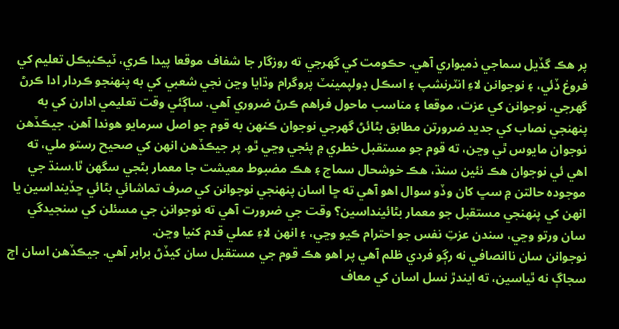پر هڪ گڏيل سماجي ذميواري آهي. حڪومت کي گهرجي ته روزگار جا شفاف موقعا پيدا ڪري، ٽيڪنيڪل تعليم کي فروغ ڏئي، ۽ نوجوانن لاءِ انٽرنشپ ۽ اسڪل ڊولپمينٽ پروگرام وڌايا وڃن نجي شعبي کي به پنهنجو ڪردار ادا ڪرڻ گهرجي. نوجوانن کي عزت، موقعا ۽ مناسب ماحول فراهم ڪرڻ ضروري آهي. ساڳئي وقت تعليمي ادارن کي به پنهنجي نصاب کي جديد ضرورتن مطابق بڻائڻ گهرجي نوجوان ڪنهن به قوم جو اصل سرمايو هوندا آهن. جيڪڏهن نوجوان مايوس ٿي وڃن، ته قوم جو مستقبل خطري ۾ پئجي وڃي ٿو. پر جيڪڏهن انهن کي صحيح رستو ملي، ته اهي ئي نوجوان هڪ نئين سنڌ، هڪ خوشحال سماج ۽ هڪ مضبوط معيشت جا معمار بڻجي سگهن ٿا.سنڌ جي موجوده حالتن ۾ سڀ کان وڏو سوال اهو آهي ته ڇا اسان پنهنجي نوجوانن کي صرف تماشائي بڻائي ڇڏينداسين يا انهن کي پنهنجي مستقبل جو معمار بڻائينداسين؟ وقت جي ضرورت آهي ته نوجوانن جي مسئلن کي سنجيدگي سان ورتو وڃي، سندن عزتِ نفس جو احترام ڪيو وڃي، ۽ انهن لاءِ عملي قدم کنيا وڃن.
نوجوانن سان ناانصافي نه رڳو فردي ظلم آهي پر اهو هڪ قوم جي مستقبل سان کيڏڻ برابر آهي. جيڪڏهن اسان اڄ سجاڳ نه ٿياسين، ته ايندڙ نسل اسان کي معاف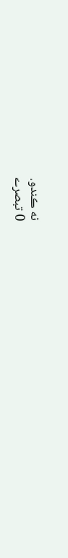نه ڪندو.
0 تبصرے